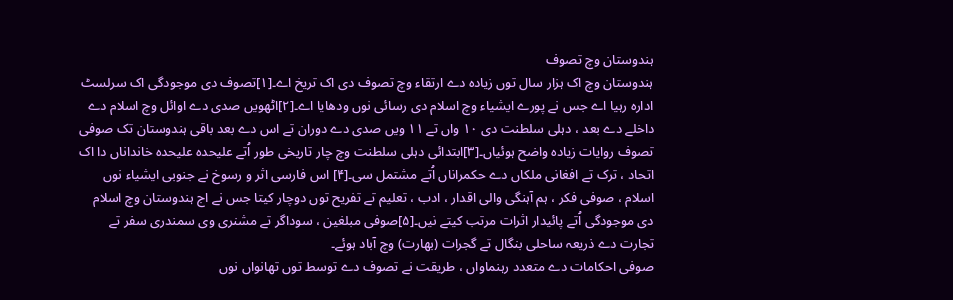ہندوستان وچ تصوف
ہندوستان وچ اک ہزار سال توں زیادہ دے ارتقاء وچ تصوف دی اک تریخ اے۔[۱]تصوف دی موجودگی اک سرلسٹ ادارہ رہیا اے جس نے پورے ایشیاء وچ اسلام دی رسائی نوں ودھایا اے۔[۲]اٹھويں صدی دے اوائل وچ اسلام دے داخلے دے بعد ، دہلی سلطنت دی ۱۰ واں تے ۱۱ ويں صدی دے دوران تے اس دے بعد باقی ہندوستان تک صوفی تصوف روایات زیادہ واضح ہوئیاں۔[۳]ابتدائی دہلی سلطنت وچ چار تاریخی طور اُتے علیحدہ علیحدہ خانداناں دا اک اتحاد ، ترک تے افغانی ملکاں دے حکمراناں اُتے مشتمل سی۔[۴] اس فارسی اثر و رسوخ نے جنوبی ایشیاء نوں اسلام ، صوفی فکر ، ہم آہنگی والی اقدار ، ادب ، تعلیم تے تفریح توں دوچار کيتا جس نے اج ہندوستان وچ اسلام دی موجودگی اُتے پائیدار اثرات مرتب کیتے نيں۔[۵]صوفی مبلغین ، سوداگر تے مشنری وی سمندری سفر تے تجارت دے ذریعہ ساحلی بنگال تے گجرات (بھارت) وچ آباد ہوئے۔
صوفی احکامات دے متعدد رہنماواں ، طریقت نے تصوف دے توسط توں تھانواں نوں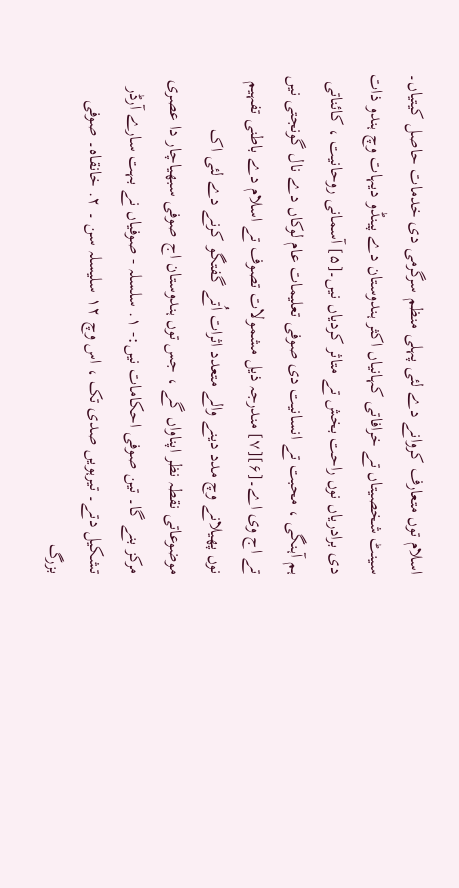اسلام توں متعارف کروانے دے لئی پہلی منظم سرگرمی دی خدمات حاصل کیتیاں۔ سینٹ شخصیتاں تے خرافاتی کہانیاں اکثر ہندوستان دے پینڈو دیہات وچ ہندو ذات دی برادریاں نوں راحت بخش تے متاثر کردیاں نيں۔[۵] آسمانی روحانیت ، کائناتی ہم آہنگی ، محبت تے انسانیت دی صوفی تعلیمات عام لوکاں دے نال گونجتی نيں تے اج وی اے۔[۶][۷] مندرجہ ذیل مشمولات تصوف تے اسلام دے باطنی تفہیم نوں پھیلانے وچ مدد دینے والے متعدد اثرات اُتے گفتگو کرنے دے لئی اک موضوعاتی نقطہ نظر اپناواں گے ، جس توں ہندوستان اج صوفی سبھیاچار دا عصری مرکز بنے گا۔ تین صوفی احکامات نيں:- ۱. سلسلہ - صوفیاں نے بہت سارے آرڈر تشکیل دتے۔ تیرہويں صدی تک ، اس وچ ۱۲ سلیسلہ سن ۔ ۲. خانقاہ۔ صوفی بزرگ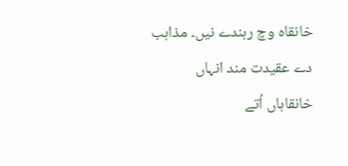خانقاہ وچ رہندے نيں۔ مذاہب دے عقیدت مند انہاں خانقاہاں اُتے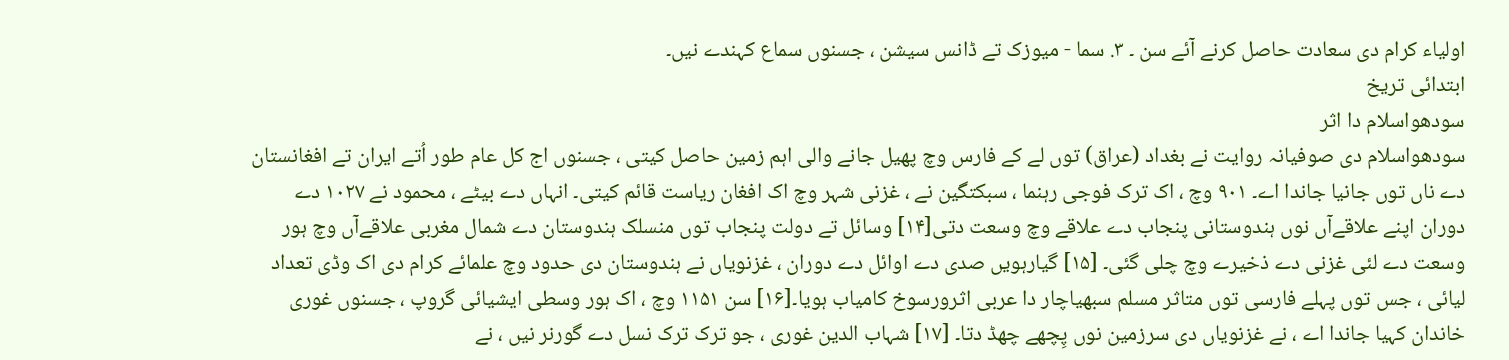اولیاء کرام دی سعادت حاصل کرنے آئے سن ۔ ۳. سما - میوزک تے ڈانس سیشن ، جسنوں سماع کہندے نيں۔
ابتدائی تریخ
سودھواسلام دا اثر
سودھواسلام دی صوفیانہ روایت نے بغداد (عراق) توں لے کے فارس وچ پھیل جانے والی اہم زمین حاصل کيتی ، جسنوں اج کل عام طور اُتے ایران تے افغانستان دے ناں توں جانیا جاندا اے۔ ۹۰۱ وچ ، اک ترک فوجی رہنما ، سبکتگین نے ، غزنی شہر وچ اک افغان ریاست قائم کيتی۔ انہاں دے بیٹے ، محمود نے ۱۰۲۷ دے دوران اپنے علاقےآں نوں ہندوستانی پنجاب دے علاقے وچ وسعت دتی[۱۴] وسائل تے دولت پنجاب توں منسلک ہندوستان دے شمال مغربی علاقےآں وچ ہور وسعت دے لئی غزنی دے ذخیرے وچ چلی گئی۔ [۱۵] گیارہويں صدی دے اوائل دے دوران ، غزنویاں نے ہندوستان دی حدود وچ علمائے کرام دی اک وڈی تعداد لیائی ، جس توں پہلے فارسی توں متاثر مسلم سبھیاچار دا عربی اثرورسوخ کامیاب ہويا۔[۱۶] سن ۱۱۵۱ وچ ، اک ہور وسطی ایشیائی گروپ ، جسنوں غوری خاندان کہیا جاندا اے ، نے غزنویاں دی سرزمین نوں پِچھے چھڈ دتا۔ [۱۷] شہاب الدین غوری ، جو ترک ترک نسل دے گورنر نيں ، نے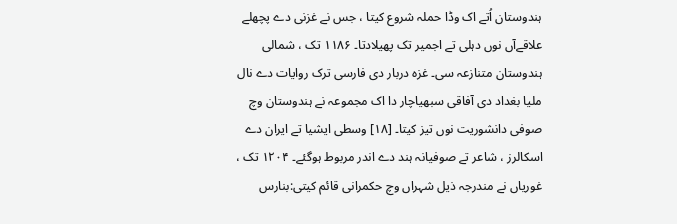ہندوستان اُتے اک وڈا حملہ شروع کيتا ، جس نے غزنی دے پچھلے علاقےآں نوں دہلی تے اجمیر تک پھیلادتا۔ ۱۱۸۶ تک ، شمالی ہندوستان متنازعہ سی۔ غزہ دربار دی فارسی ترک روایات دے نال ملیا بغداد دی آفاقی سبھیاچار دا اک مجموعہ نے ہندوستان وچ صوفی دانشوریت نوں تیز کيتا۔ [۱۸] وسطی ایشیا تے ایران دے اسکالرز ، شاعر تے صوفیانہ ہند دے اندر مربوط ہوگئے۔ ۱۲۰۴ تک ، غوریاں نے مندرجہ ذیل شہراں وچ حکمرانی قائم کيتی:بنارس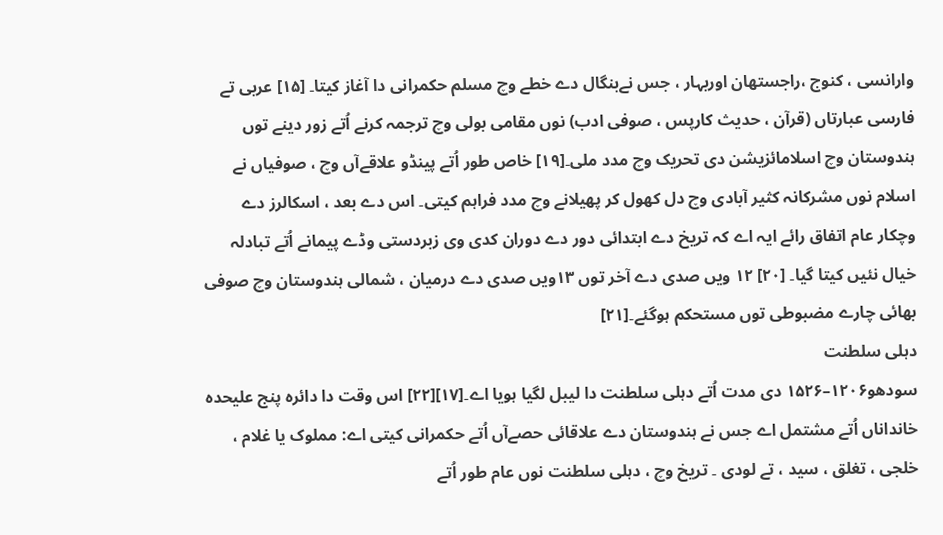وارانسی ، کنوج ،راجستھان اوربہار ، جس نےبنگال دے خطے وچ مسلم حکمرانی دا آغاز کيتا۔ [۱۵] عربی تے فارسی عبارتاں (قرآن ، حدیث کارپس ، صوفی ادب) نوں مقامی بولی وچ ترجمہ کرنے اُتے زور دینے توں ہندوستان وچ اسلامائزیشن دی تحریک وچ مدد ملی۔[۱۹] خاص طور اُتے پینڈو علاقےآں وچ ، صوفیاں نے اسلام نوں مشرکانہ کثیر آبادی وچ دل کھول کر پھیلانے وچ مدد فراہم کیتی۔ اس دے بعد ، اسکالرز دے وچکار عام اتفاق رائے ایہ اے کہ تریخ دے ابتدائی دور دے دوران کدی وی زبردستی وڈے پیمانے اُتے تبادلہ خیال نئيں کيتا گیا۔ [۲۰] ۱۲ ويں صدی دے آخر توں ۱۳ويں صدی دے درمیان ، شمالی ہندوستان وچ صوفی بھائی چارے مضبوطی توں مستحکم ہوگئے۔[۲۱]
دہلی سلطنت
سودھو۱۲۰۶–۱۵۲۶ دی مدت اُتے دہلی سلطنت دا لیبل لگیا ہويا اے۔[۱۷][۲۲] اس وقت دا دائرہ پنج علیحدہ خانداناں اُتے مشتمل اے جس نے ہندوستان دے علاقائی حصےآں اُتے حکمرانی کيتی اے: مملوک یا غلام ، خلجی ، تغلق ، سید ، تے لودی ۔ تریخ وچ ، دہلی سلطنت نوں عام طور اُتے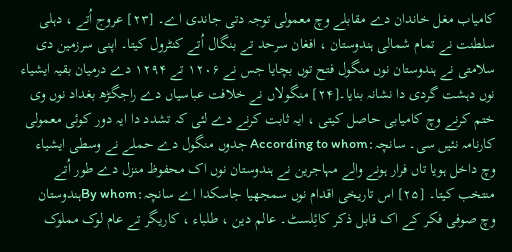کامیاب مغل خاندان دے مقابلے وچ معمولی توجہ دتی جاندی اے۔ [۲۳] عروج اُتے ، دہلی سلطنت نے تمام شمالی ہندوستان ، افغان سرحد تے بنگال اُتے کنٹرول کيتا۔ اپنی سرزمین دی سلامتی نے ہندوستان نوں منگول فتح توں بچایا جس نے ۱۲۰۶ تے ۱۲۹۴ دے درمیان بقیہ ایشیاء نوں دہشت گردی دا نشانہ بنایا۔[۲۴] منگولاں نے خلافت عباسیاں دے راجگڑھ بغداد نوں وی ختم کرنے وچ کامیابی حاصل کيتی ، ایہ ثابت کرنے دے لئی کہ تشدد دا ایہ دور کوئی معمولی کارنامہ نئيں سی۔ سانچہ:According to whom جدوں منگول دے حملے نے وسطی ایشیاء وچ داخل ہويا تاں فرار ہونے والے مہاجرین نے ہندوستان نوں اک محفوظ منزل دے طور اُتے منتخب کيتا۔ [۲۵] اس تاریخی اقدام نوں سمجھیا جاسکدا اے سانچہ:By whomہندوستان وچ صوفی فکر کے اک قابل ذکر کائِلسٹ۔ عالم دین ، طلباء ، کاریگر تے عام لوک مملوک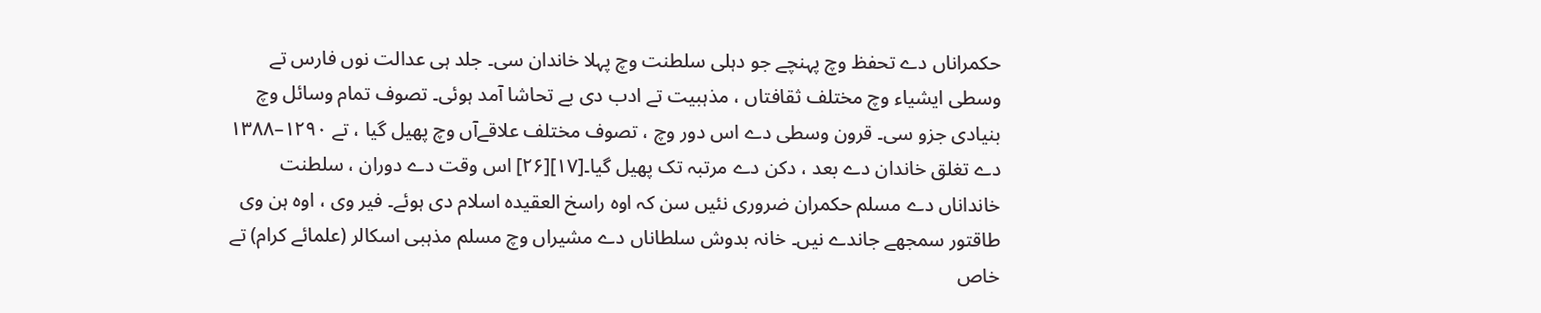حکمراناں دے تحفظ وچ پہنچے جو دہلی سلطنت وچ پہلا خاندان سی۔ جلد ہی عدالت نوں فارس تے وسطی ایشیاء وچ مختلف ثقافتاں ، مذہبیت تے ادب دی بے تحاشا آمد ہوئی۔ تصوف تمام وسائل وچ بنیادی جزو سی۔ قرون وسطی دے اس دور وچ ، تصوف مختلف علاقےآں وچ پھیل گیا ، تے ۱۲۹۰–۱۳۸۸ دے تغلق خاندان دے بعد ، دکن دے مرتبہ تک پھیل گیا۔[۱۷][۲۶] اس وقت دے دوران ، سلطنت خانداناں دے مسلم حکمران ضروری نئيں سن کہ اوہ راسخ العقیدہ اسلام دی ہوئے۔ فیر وی ، اوہ ہن وی طاقتور سمجھے جاندے نيں۔ خانہ بدوش سلطاناں دے مشیراں وچ مسلم مذہبی اسکالر (علمائے کرام) تے خاص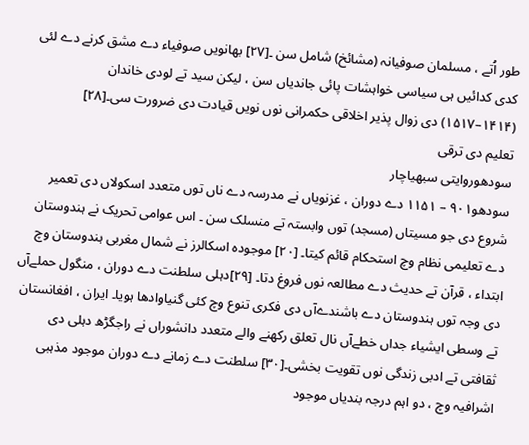طور اُتے ، مسلمان صوفیانہ (مشائخ) شامل سن ۔[۲۷] بھانويں صوفیاء دے مشق کرنے دے لئی کدی کدائيں ہی سیاسی خواہشات پائی جاندیاں سن ، لیکن سید تے لودی خاندان (۱۴۱۴–۱۵۱۷) دی زوال پذیر اخلاقی حکمرانی نوں نويں قیادت دی ضرورت سی۔[۲۸]
تعلیم دی ترقی
سودھوروايتی سبھیاچار
سودھو۹۰۱ – ۱۱۵۱ دے دوران ، غزنویاں نے مدرسہ دے ناں توں متعدد اسکولاں دی تعمیر شروع دی جو مسیتاں (مسجد) توں وابستہ تے منسلک سن ۔ اس عوامی تحریک نے ہندوستان دے تعلیمی نظام وچ استحکام قائم کيتا۔ [۲۰] موجودہ اسکالرز نے شمال مغربی ہندوستان وچ ابتداء ، قرآن تے حدیث دے مطالعہ نوں فروغ دتا۔ [۲۹]دہلی سلطنت دے دوران ، منگول حملےآں دی وجہ توں ہندوستان دے باشندےآں دی فکری تنوع وچ کئی گنیاوادھا ہويا۔ ایران ، افغانستان تے وسطی ایشیاء جداں خطےآں نال تعلق رکھنے والے متعدد دانشوراں نے راجگڑھ دہلی دی ثقافتی تے ادبی زندگی نوں تقویت بخشی۔[۳۰] سلطنت دے زمانے دے دوران موجود مذہبی اشرافیہ وچ ، دو اہم درجہ بندیاں موجود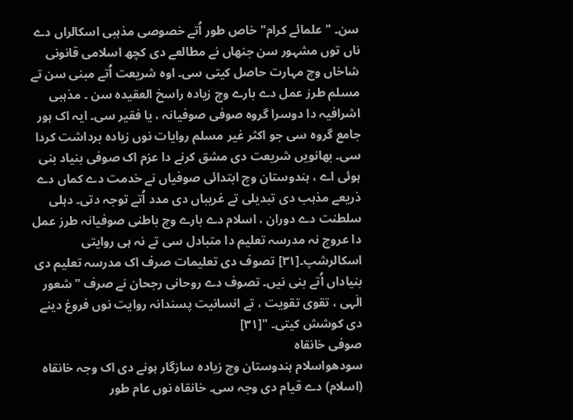سن۔ "علمائے کرام" خاص طور اُتے خصوصی مذہبی اسکالراں دے ناں توں مشہور سن جنھاں نے مطالعے دی کچھ اسلامی قانونی شاخاں وچ مہارت حاصل کيتی سی۔ اوہ شریعت اُتے مبنی سن تے مسلم طرز عمل دے بارے وچ زیادہ راسخ العقیدہ سن ۔ مذہبی اشرافیہ دا دوسرا گروہ صوفی صوفیانہ ، یا فقیر سی۔ ایہ اک ہور جامع گروہ سی جو اکثر غیر مسلم روایات نوں زیادہ برداشت کردا سی۔ بھانويں شریعت دی مشق کرنے دا عزم اک صوفی بنیاد بنی ہوئی اے ، ہندوستان وچ ابتدائی صوفیاں نے خدمت دے کماں دے ذریعے مذہب دی تبدیلی تے غریباں دی مدد اُتے توجہ دتی۔ دہلی سلطنت دے دوران ، اسلام دے بارے وچ باطنی صوفیانہ طرز عمل دا عروج نہ مدرسہ تعلیم دا متبادل سی تے نہ ہی روايتی اسکالرشپ۔[۳۱] تصوف دی تعلیمات صرف اک مدرسہ تعلیم دی بنیاداں اُتے بنی نيں۔ تصوف دے روحانی رجحان نے صرف "شعور الٰہی ، تقوی تقویت ، تے انسانیت پسندانہ روایت نوں فروغ دینے دی کوشش کيتی۔ "[۳۱]
صوفی خانقاہ
سودھواسلام ہندوستان وچ زیادہ سازگار ہونے دی اک وجہ خانقاہ (اسلام) دے قیام دی وجہ سی۔ خانقاہ نوں عام طور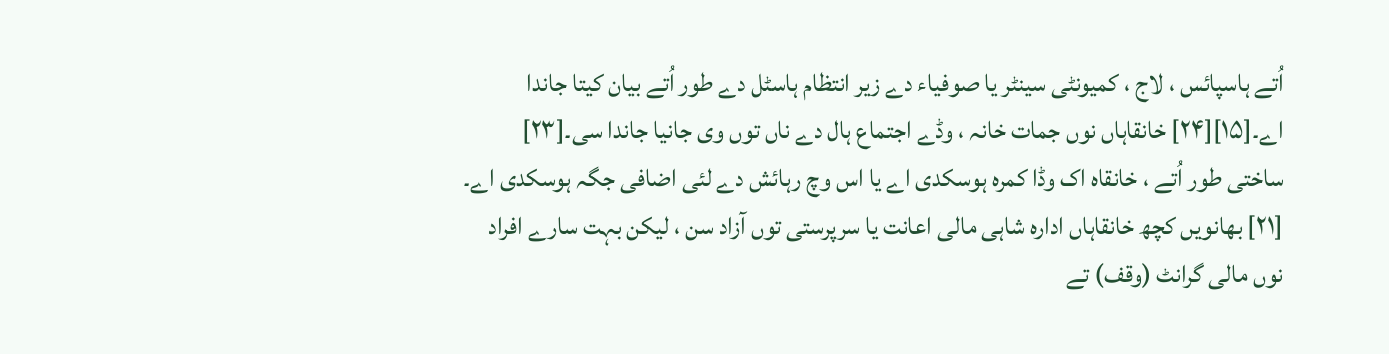اُتے ہاسپائس ، لاج ، کمیونٹی سینٹر یا صوفیاء دے زیر انتظام ہاسٹل دے طور اُتے بیان کيتا جاندا اے۔[۱۵][۲۴] خانقاہاں نوں جمات خانہ ، وڈے اجتماع ہال دے ناں توں وی جانیا جاندا سی۔[۲۳] ساختی طور اُتے ، خانقاہ اک وڈا کمرہ ہوسکدی اے یا اس وچ رہائش دے لئی اضافی جگہ ہوسکدی اے۔ [۲۱] بھانويں کچھ خانقاہاں ادارہ شاہی مالی اعانت یا سرپرستی توں آزاد سن ، لیکن بہت سارے افراد نوں مالی گرانٹ (وقف) تے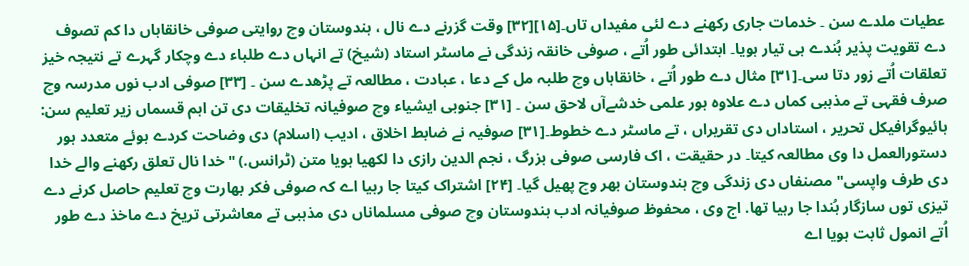عطیات ملدے سن ۔ خدمات جاری رکھنے دے لئی مفیداں تاں۔[۱۵][۳۲] وقت گزرنے دے نال ، ہندوستان وچ روايتی صوفی خانقاہاں دا کم تصوف دے تقویت پذیر ہُندے ہی تیار ہويا۔ ابتدائی طور اُتے ، صوفی خانقہ زندگی نے ماسٹر استاد (شیخ) تے انہاں دے طلباء دے وچکار گہرے تے نتیجہ خیز تعلقات اُتے زور دتا سی۔[۳۱] مثال دے طور اُتے ، خانقاہاں وچ طلبہ مل کے دعا ، عبادت ، مطالعہ تے پڑھدے سن ۔ [۳۳] صوفی ادب نوں مدرسہ وچ صرف فقہی تے مذہبی کماں دے علاوہ ہور علمی خدشےآں لاحق سن ۔ [۳۱] جنوبی ایشیاء وچ صوفیانہ تخلیقات دی تن اہم قسماں زیر تعلیم سن: ہائیوگرافیکل تحریر ، استاداں دی تقریراں ، تے ماسٹر دے خطوط۔[۳۱] صوفیہ نے ضابط اخلاق ، ادیب (اسلام) دی وضاحت کردے ہوئے متعدد ہور دستورالعمل دا وی مطالعہ کيتا۔ در حقیقت ، اک فارسی صوفی بزرگ ، نجم الدین رازی دا لکھیا ہويا متن (ٹرانس.) "خدا نال تعلق رکھنے والے خدا دی طرف واپسی" مصنفاں دی زندگی وچ ہندوستان بھر وچ پھیل گیا۔ [۲۴] اشتراک کيتا جا رہیا اے کہ صوفی فکر بھارت وچ تعلیم حاصل کرنے دے تیزی توں سازگار ہُندا جا رہیا تھا. اج وی ، محفوظ صوفیانہ ادب ہندوستان وچ صوفی مسلماناں دی مذہبی تے معاشرتی تریخ دے ماخذ دے طور اُتے انمول ثابت ہويا اے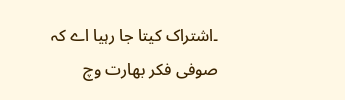۔اشتراک کيتا جا رہیا اے کہ صوفی فکر بھارت وچ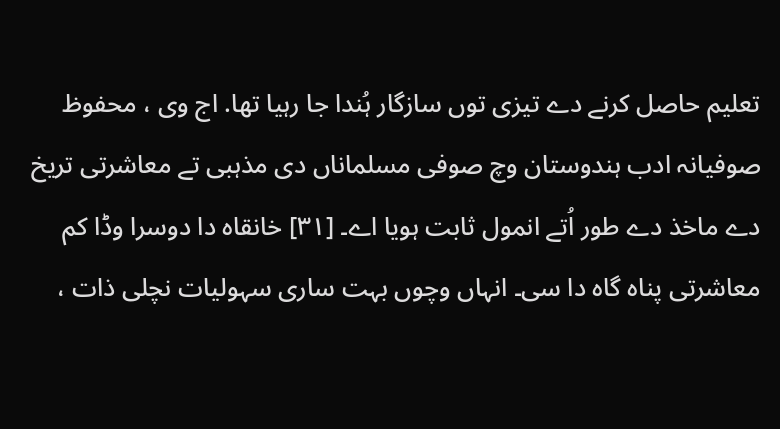تعلیم حاصل کرنے دے تیزی توں سازگار ہُندا جا رہیا تھا. اج وی ، محفوظ صوفیانہ ادب ہندوستان وچ صوفی مسلماناں دی مذہبی تے معاشرتی تریخ دے ماخذ دے طور اُتے انمول ثابت ہويا اے۔ [۳۱] خانقاہ دا دوسرا وڈا کم معاشرتی پناہ گاہ دا سی۔ انہاں وچوں بہت ساری سہولیات نچلی ذات ،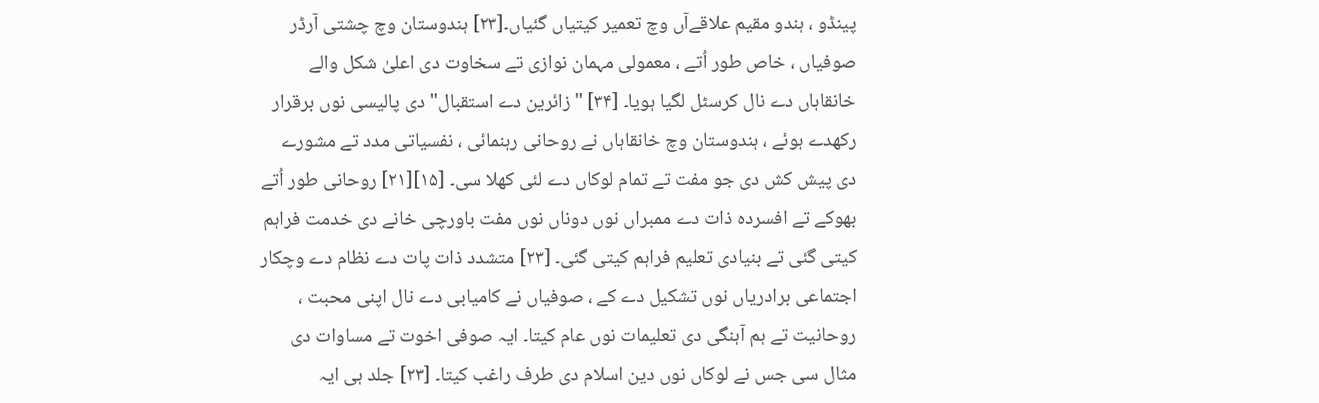پینڈو ، ہندو مقیم علاقےآں وچ تعمیر کيتیاں گئیاں۔[۲۳] ہندوستان وچ چشتی آرڈر صوفیاں ، خاص طور اُتے ، معمولی مہمان نوازی تے سخاوت دی اعلیٰ شکل والے خانقاہاں دے نال کرسٹل لگیا ہويا۔ [۳۴] "زائرین دے استقبال" دی پالیسی نوں برقرار رکھدے ہوئے ، ہندوستان وچ خانقاہاں نے روحانی رہنمائی ، نفسیاتی مدد تے مشورے دی پیش کش دی جو مفت تے تمام لوکاں دے لئی کھلا سی۔ [۱۵][۲۱] روحانی طور اُتے بھوکے تے افسردہ ذات دے ممبراں نوں دوناں نوں مفت باورچی خانے دی خدمت فراہم کيتی گئی تے بنیادی تعلیم فراہم کيتی گئی۔ [۲۳] متشدد ذات پات دے نظام دے وچکار اجتماعی برادریاں نوں تشکیل دے کے ، صوفیاں نے کامیابی دے نال اپنی محبت ، روحانیت تے ہم آہنگی دی تعلیمات نوں عام کيتا۔ ایہ صوفی اخوت تے مساوات دی مثال سی جس نے لوکاں نوں دین اسلام دی طرف راغب کيتا۔ [۲۳] جلد ہی ایہ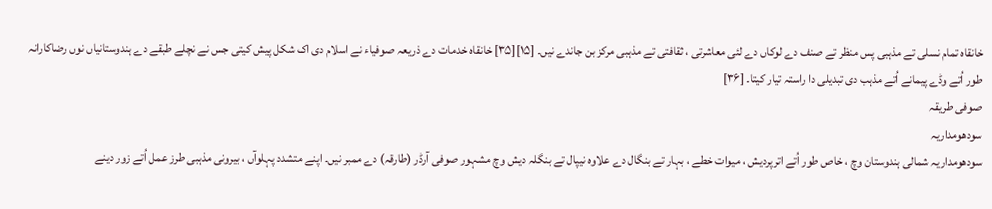خانقاہ تمام نسلی تے مذہبی پس منظر تے صنف دے لوکاں دے لئی معاشرتی ، ثقافتی تے مذہبی مرکز بن جاندے نيں۔ [۱۵][۳۵] خانقاہ خدمات دے ذریعہ صوفیاء نے اسلام دی اک شکل پیش کيتی جس نے نچلے طبقے دے ہندوستانیاں نوں رضاکارانہ طور اُتے وڈے پیمانے اُتے مذہب دی تبدیلی دا راستہ تیار کيتا۔ [۳۶]
صوفی طریقہ
سودھومداریہ
سودھومداریہ شمالی ہندوستان وچ ، خاص طور اُتے اترپردیش ، میوات خطے ، بہار تے بنگال دے علاوہ نیپال تے بنگلہ دیش وچ مشہور صوفی آرڈر (طارقہ) دے ممبر نيں۔ اپنے متشدد پہلوآں ، بیرونی مذہبی طرز عمل اُتے زور دینے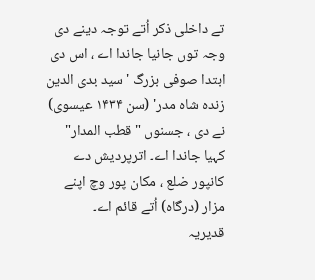تے داخلی ذکر اُتے توجہ دینے دی وجہ توں جانیا جاندا اے ، اس دی ابتدا صوفی بزرگ 'سید بدی الدین زندہ شاہ مدر' (سن ۱۴۳۴ عیسوی) نے دی ، جسنوں "قطب المدار" کہیا جاندا اے۔ اترپردیش دے کانپور ضلع ، مکان پور وچ اپنے مزار (درگاہ) اُتے قائم اے۔
قدیریہ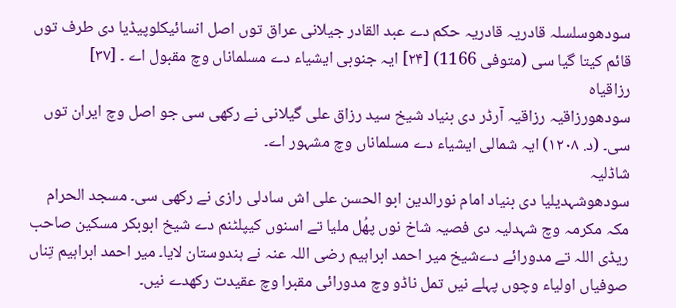سودھوسلسلہ قادریہ قادریہ حکم دے عبد القادر جیلانی عراق توں اصل انسائیکلوپیڈیا دی طرف توں قائم کيتا گیا سی (متوفی 1166) [۲۴] ایہ جنوبی ایشیاء دے مسلماناں وچ مقبول اے ۔ [۳۷]
رزاقیاہ
سودھورزاقیہ رزاقیہ آرڈر دی بنیاد شیخ سید رزاق علی گیلانی نے رکھی سی جو اصل وچ ایران توں سی۔ (د. ۱۲۰۸) ایہ شمالی ایشیاء دے مسلماناں وچ مشہور اے۔
شاڈلیہ
سودھوشہدیلیا دی بنیاد امام نورالدین ابو الحسن علی اش سادلی رازی نے رکھی سی۔ مسجد الحرام مکہ مکرمہ وچ شہدلیہ دی فصیہ شاخ نوں پھُل ملیا تے اسنوں کیپلٹنم دے شیخ ابوبکر مسکین صاحب ریڈی اللہ تے مدورائے دےشیخ میر احمد ابراہیم رضی اللہ عنہ نے ہندوستان لایا۔ میر احمد ابراہیم تِناں صوفیاں اولیاء وچوں پہلے نيں تمل ناڈو وچ مدورائی مقبرا وچ عقیدت رکھدے نيں۔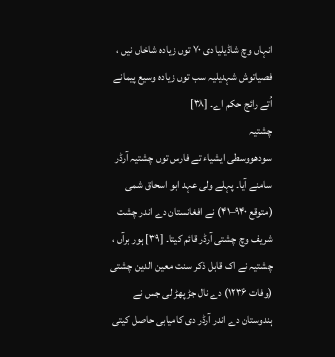انہاں وچ شاڈیلیا دی ۷۰ توں زیادہ شاخاں نيں ، فصیاتوش شہدیلیہ سب توں زیادہ وسیع پیمانے اُتے رائج حکم اے۔ [۳۸]
چشتیہ
سودھووسطی ایشیاء تے فارس توں چشتیہ آرڈر سامنے آیا۔ پہلے ولی عہد ابو اسحاق شمی (متوقع ۹۴۰–۴۱) نے افغانستان دے اندر چشت شریف وچ چشتی آرڈر قائم کيتا۔ [۳۹] ہور برآں ، چشتیہ نے اک قابل ذکر سنت معین الدین چشتی (وفات ۱۲۳۶) دے نال جڑ پھڑ لی جس نے ہندوستان دے اندر آرڈر دی کامیابی حاصل کيتی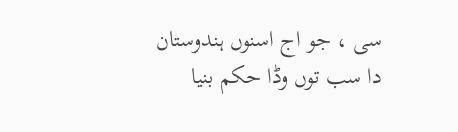سی ، جو اج اسنوں ہندوستان دا سب توں وڈا حکم بنیا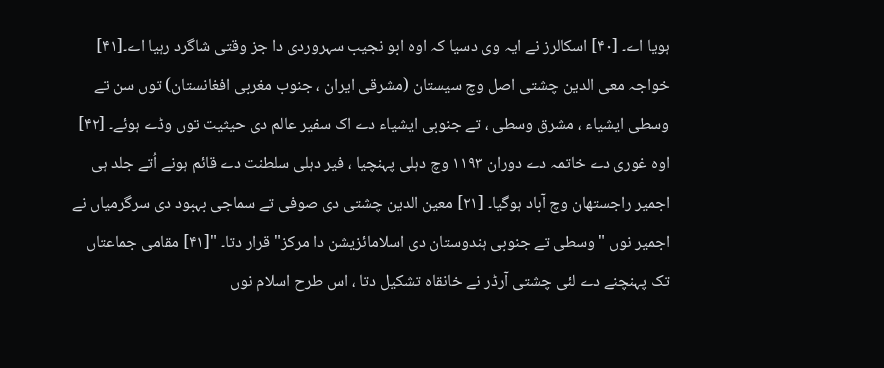ہویا اے۔ [۴۰] اسکالرز نے ایہ وی دسیا کہ اوہ ابو نجیب سہروردی دا جز وقتی شاگرد رہیا اے۔[۴۱] خواجہ معی الدین چشتی اصل وچ سیستان (مشرقی ایران ، جنوب مغربی افغانستان) توں سن تے وسطی ایشیاء ، مشرق وسطی ، تے جنوبی ایشیاء دے اک سفیر عالم دی حیثیت توں وڈے ہوئے۔ [۴۲] اوہ غوری دے خاتمہ دے دوران ۱۱۹۳ وچ دہلی پہنچیا ، فیر دہلی سلطنت دے قائم ہونے اُتے جلد ہی اجمیر راجستھان وچ آباد ہوگیا۔ [۲۱] معین الدین چشتی دی صوفی تے سماجی بہبود دی سرگرمیاں نے اجمیر نوں "وسطی تے جنوبی ہندوستان دی اسلامائزیشن دا مرکز" قرار دتا۔ "[۴۱] مقامی جماعتاں تک پہنچنے دے لئی چشتی آرڈر نے خانقاہ تشکیل دتا ، اس طرح اسلام نوں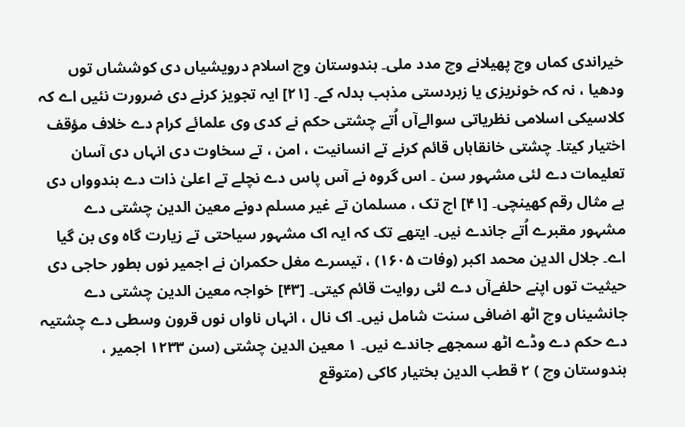خیراندی کماں وچ پھیلانے وچ مدد ملی۔ ہندوستان وچ اسلام درویشیاں دی کوششاں توں ودھیا ، نہ کہ خونریزی یا زبردستی مذہب بدلہ کے۔ [۲۱] ایہ تجویز کرنے دی ضرورت نئيں اے کہ کلاسیکی اسلامی نظریاتی سوالےآں اُتے چشتی حکم نے کدی وی علمائے کرام دے خلاف مؤقف اختیار کيتا۔ چشتی خانقاہاں قائم کرنے تے انسانیت ، امن ، تے سخاوت دی انہاں دی آسان تعلیمات دے لئی مشہور سن ۔ اس گروہ نے آس پاس دے نچلے تے اعلیٰ ذات دے ہندوواں دی بے مثال رقم کھینچی۔ [۴۱] اج تک ، مسلمان تے غیر مسلم دونے معین الدین چشتی دے مشہور مقبرے اُتے جاندے نيں۔ ایتھے تک کہ ایہ اک مشہور سیاحتی تے زیارت گاہ وی بن گیا اے۔ جلال الدین محمد اکبر (وفات ۱۶۰۵) ، تیسرے مغل حکمران نے اجمیر نوں بطور حاجی دی حیثیت توں اپنے حلفےآں دے لئی روایت قائم کيتی۔ [۴۳] خواجہ معین الدین چشتی دے جانشیناں وچ اٹھ اضافی سنت شامل نيں۔ اک نال ، انہاں ناواں نوں قرون وسطی دے چشتیہ دے حکم دے وڈے اٹھ سمجھے جاندے نيں۔ ۱ معین الدین چشتی (سن ۱۲۳۳ اجمیر ، ہندوستان وچ ) ۲ قطب الدین بختیار کاکی (متوقع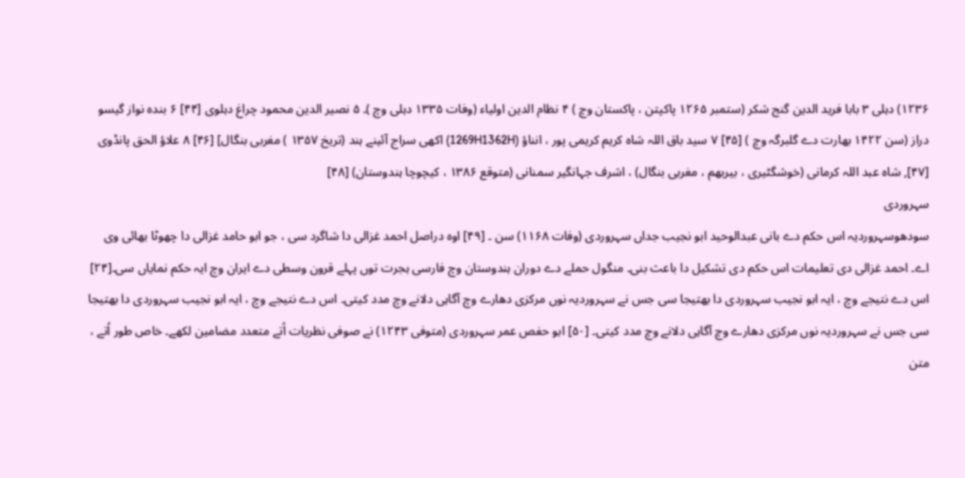۱۲۳۶) دہلی ۳ بابا فرید الدین گنج شکر (ستمبر ۱۲۶۵ پاکپتن ، پاکستان وچ ) ۴ نظام الدین اولیاء (وفات ۱۳۳۵ دہلی وچ )۔ ۵ نصیر الدین محمود چراغ دہلوی [۴۴] ۶ بندہ نواز گیسو دراز (سن ۱۴۲۲ بھارت دے گلبرگہ وچ ) [۴۵] ۷ سید باق اللہ شاہ کریم کریمی پور ، انناؤ (1269H1362H) اکھی سراج آئینے ہند (تریخ ۱۳۵۷ ) مغربی بنگال] [۴۶] ۸ علاؤ الحق پانڈوی [۴۷], شاہ عبد اللہ کرمانی (خوشگٹیری ، بیربھم ، مغربی بنگال) ، اشرف جہانگیر سمنانی (متوقع ۱۳۸۶ ، کیچوچا ہندوستان) [۴۸]
سہروردی
سودھوسہروردیہ اس حکم دے بانی عبدالوحید ابو نجیب جداں سہروردی (وفات ۱۱۶۸) سن ۔ [۴۹] اوہ دراصل احمد غزالی دا شاگرد سی ، جو ابو حامد غزالی دا چھوٹا بھائی وی اے۔ احمد غزالی دی تعلیمات اس حکم دی تشکیل دا باعث بنی۔ منگول حملے دے دوران ہندوستان وچ فارسی ہجرت توں پہلے قرون وسطی دے ایران وچ ایہ حکم نمایاں سی۔[۲۴] اس دے نتیجے وچ ، ایہ ابو نجیب سہروردی دا بھتیجا سی جس نے سہروردیہ نوں مرکزی دھارے وچ آگاہی دلانے وچ مدد کيتی۔ اس دے نتیجے وچ ، ایہ ابو نجیب سہروردی دا بھتیجا سی جس نے سہروردیہ نوں مرکزی دھارے وچ آگاہی دلانے وچ مدد کيتی۔ [۵۰] ابو حفص عمر سہروردی (متوفی ۱۲۴۳) نے صوفی نظریات اُتے متعدد مضامین لکھے۔ خاص طور اُتے ، متن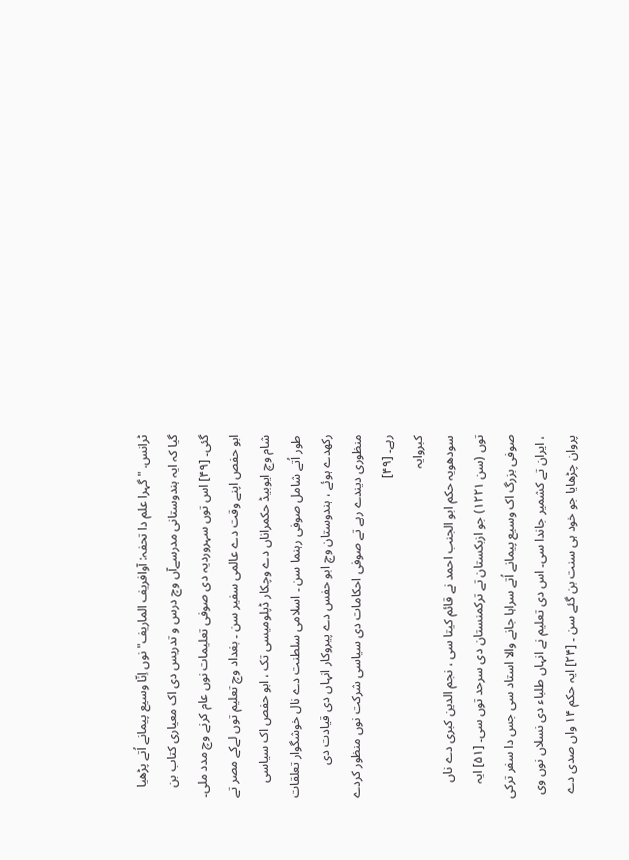ٹرانس. "گہرا علم دا تحفہ: آوافریف الماریف" نوں اِنّا وسیع پیمانے اُتے پڑھیا گیا کہ ایہ ہندوستانی مدرسےآں وچ درس و تدریس دی اک معیاری کتاب بن گئی۔ [۴۹] اس توں سہروردیہ دی صوفی تعلیمات نوں عام کرنے وچ مدد ملی۔ ابو حفص اپنے وقت دے عالمی سفیر سن ۔ بغداد وچ تعلیم توں لےکے مصر تے شام وچ ایوبیڈ حکمراناں دے وچکار ڈپلومیسی تک ، ابو حفص اک سیاسی طور اُتے شامل صوفی رہنما سن ۔ اسلامی سلطنت دے نال خوشگوار تعلقات رکھدے ہوئے ، ہندوستان وچ ابو حفس دے پیروکار انہاں دی قیادت دی منظوری دیندے رہے تے صوفی احکامات دی سیاسی شرکت نوں منظور کردے رہے۔ [۴۹]
کبروایہ
سودھویہ حکم ابو الجنب احمد نے قائم کيتا سی ، نجم الدین کبری دے ناں توں (سن ۱۲۲۱) جو ازبکستان تے ترکمنستان دی سرحد توں سی۔ [۵۱] ایہ صوفی بزرگ اک وسیع پیمانے اُتے سراہا جانے والا استاد سی جس دا سفر ترکی ، ایران تے کشمیر جاندا سی۔ اس دی تعلیم نے انہاں طلباء دی نسلاں نوں وی پروان چڑھایا جو خود ہی سنت بن گئے سن ۔ [۲۴] ایہ حکم ۱۴ واں صدی دے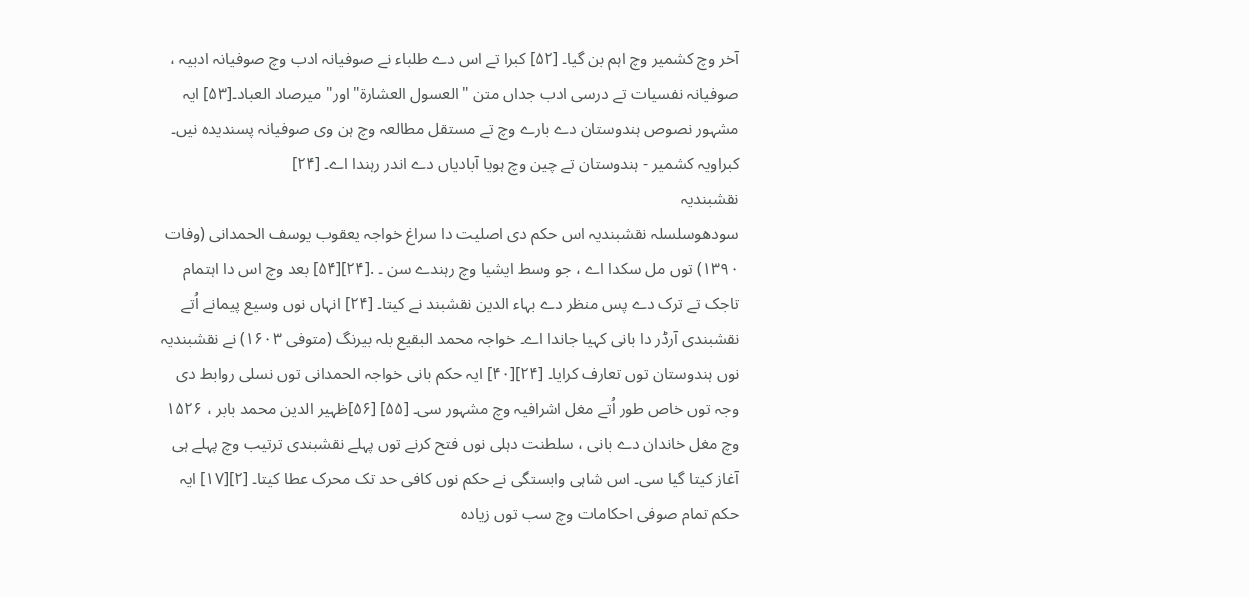آخر وچ کشمیر وچ اہم بن گیا۔ [۵۲] کبرا تے اس دے طلباء نے صوفیانہ ادب وچ صوفیانہ ادبیہ ، صوفیانہ نفسیات تے درسی ادب جداں متن "العسول العشارۃ"اور" میرصاد العباد۔[۵۳] ایہ مشہور نصوص ہندوستان دے بارے وچ تے مستقل مطالعہ وچ ہن وی صوفیانہ پسندیدہ نيں۔ کبراویہ کشمیر - ہندوستان تے چین وچ ہويا آبادیاں دے اندر رہندا اے۔ [۲۴]
نقشبندیہ
سودھوسلسلہ نقشبندیہ اس حکم دی اصلیت دا سراغ خواجہ یعقوب یوسف الحمدانی (وفات ۱۳۹۰) توں مل سکدا اے ، جو وسط ایشیا وچ رہندے سن ۔ .[۲۴][۵۴] بعد وچ اس دا اہتمام تاجک تے ترک دے پس منظر دے بہاء الدین نقشبند نے کيتا۔ [۲۴] انہاں نوں وسیع پیمانے اُتے نقشبندی آرڈر دا بانی کہیا جاندا اے۔ خواجہ محمد البقیع بلہ بیرنگ (متوفی ۱۶۰۳) نے نقشبندیہ نوں ہندوستان توں تعارف کرایا۔ [۲۴][۴۰] ایہ حکم بانی خواجہ الحمدانی توں نسلی روابط دی وجہ توں خاص طور اُتے مغل اشرافیہ وچ مشہور سی۔ [۵۵] [۵۶]ظہیر الدین محمد بابر ، ۱۵۲۶ وچ مغل خاندان دے بانی ، سلطنت دہلی نوں فتح کرنے توں پہلے نقشبندی ترتیب وچ پہلے ہی آغاز کيتا گیا سی۔ اس شاہی وابستگی نے حکم نوں کافی حد تک محرک عطا کيتا۔ [۲][۱۷] ایہ حکم تمام صوفی احکامات وچ سب توں زیادہ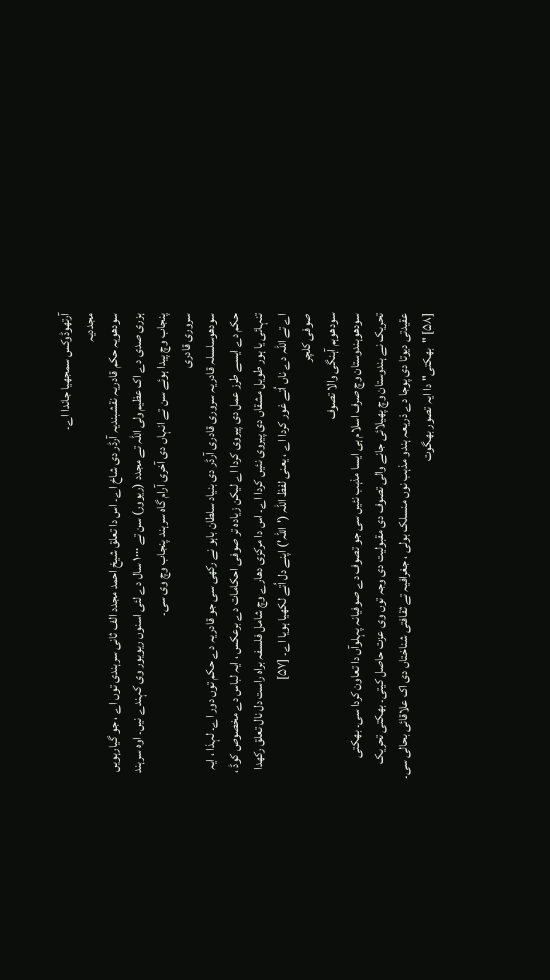آرتھوڈوکس سمجھیا جاندا اے۔
مجددیہ
سودھویہ حکم قادریہ نقشبندیہ آرڈر دی شاخ اے۔ اس دا تعلق شیخ احمد مجدد الف ثانی سرہندی توں اے ، جو گیارہويں ہزری صدی دے اک عظیم ولی اللہ تے مجدد (ریوور) سن تے ۱۰۰۰ سال دے لئی اسنوں ریویور وی کہندے نيں۔ اوہ سرہند پنجاب وچ پیدا ہوئے سن تے انہاں دی آخری آرام گاہ سرہند پنجاب وچ وی سی۔
سروری قادری
سودھوسلسلہ قادریہ سروری قادری آرڈر دی بنیاد سلطان باہو نے رکھی سی جو قادریہ دے حکم توں دور اے۔ لہذا ، ایہ حکم دے ايسے طرز عمل دی پیروی کردا اے لیکن زیادہ تر صوفی احکامات دے برعکس ، ایہ لباس دے مخصوص کوڈ ، تنہائی یا ہور طویل مشقاں دی پیروی نئيں کردا اے۔ اس دا مرکزی دھارے وچ شامل فلسفہ براہ راست دل نال تعلق رکھدا اے تے اللہ دے ناں اُتے غور کردا اے ، یعنی لفظ اللہ ('اللہ') اپنے دل اُتے لکھیا ہويا اے۔ [۵۷]
صوفی کلچر
سودھوہم آہنگی والا تصوف
سودھوہندوستان وچ صرف اسلام ہی ایسا مذہب نئيں سی جو تصوف دے صوفیانہ پہلوآں دا تعاون کردا سی۔ بھکتی تحریک نے ہندوستان وچ پھیلائی جانے والی تصوف دی مقبولیت دی وجہ توں وی عزت حاصل کيتی۔ بھکتی تحریک عقیدتی دیوتا دی پوجا دے ذریعہ ہندو مذہب نوں منسلک بولی ، جغرافیہ تے ثقافتی شناختاں دی اک علاقائی بحالی سی۔ [۵۸] "بھکتی" دا ایہ تصور بھگوت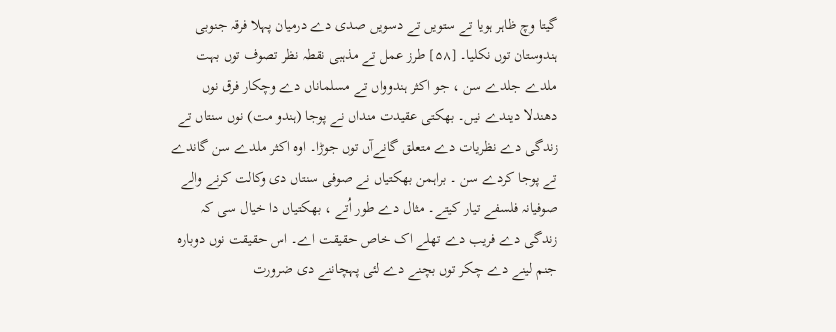گیتا وچ ظاہر ہويا تے ستويں تے دسويں صدی دے درمیان پہلا فرقہ جنوبی ہندوستان توں نکلیا۔ [۵۸] طرز عمل تے مذہبی نقطہ نظر تصوف توں بہت ملدے جلدے سن ، جو اکثر ہندوواں تے مسلماناں دے وچکار فرق نوں دھندلا دیندے نيں۔ بھکتی عقیدت منداں نے پوجا (ہندو مت) نوں سنتاں تے زندگی دے نظریات دے متعلق گانےآں توں جوڑا۔ اوہ اکثر ملدے سن گاندے تے پوجا کردے سن ۔ براہمن بھکتیاں نے صوفی سنتاں دی وکالت کرنے والے صوفیانہ فلسفے تیار کيتے۔ مثال دے طور اُتے ، بھکتیاں دا خیال سی کہ زندگی دے فریب دے تھلے اک خاص حقیقت اے۔ اس حقیقت نوں دوبارہ جنم لینے دے چکر توں بچنے دے لئی پہچاننے دی ضرورت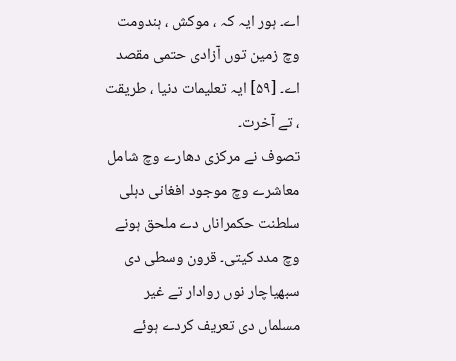اے۔ ہور ایہ کہ ، موکش ، ہندومت وچ زمین توں آزادی حتمی مقصد اے۔ [۵۹] ایہ تعلیمات دنیا ، طریقت ، تے آخرت۔
تصوف نے مرکزی دھارے وچ شامل معاشرے وچ موجود افغانی دہلی سلطنت حکمراناں دے ملحق ہونے وچ مدد کيتی۔ قرون وسطی دی سبھیاچار نوں روادار تے غیر مسلماں دی تعریف کردے ہوئے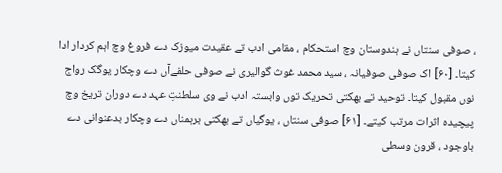، صوفی سنتاں نے ہندوستان وچ استحکام ، مقامی ادب تے عقیدت میوزک دے فروغ وچ اہم کردار ادا کيتا۔ [۶۰] اک صوفی صوفیانہ ، سید محمد غوث گوالیری نے صوفی حلفےآں دے وچکار یوگک رواج نوں مقبول کيتا۔ توحید تے بھکتی تحریک توں وابستہ ادب نے وی سلطنتِ عہد دے دوران تریخ وچ پیچیدہ اثرات مرتب کيتے۔ [۶۱] صوفی سنتاں ، یوگیاں تے بھکتی برہمناں دے وچکار بدعنوانی دے باوجود ، قرون وسطی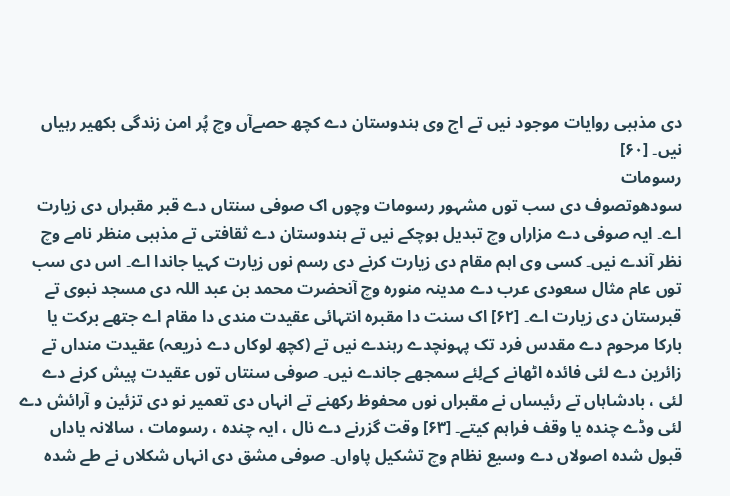دی مذہبی روایات موجود نيں تے اج وی ہندوستان دے کچھ حصےآں وچ پُر امن زندگی بکھیر رہیاں نيں۔ [۶۰]
رسومات
سودھوتصوف دی سب توں مشہور رسومات وچوں اک صوفی سنتاں دے قبر مقبراں دی زیارت اے۔ ایہ صوفی دے مزاراں وچ تبدیل ہوچکے نيں تے ہندوستان دے ثقافتی تے مذہبی منظر نامے وچ نظر آندے نيں۔ کسی وی اہم مقام دی زیارت کرنے دی رسم نوں زیارت کہیا جاندا اے۔ اس دی سب توں عام مثال سعودی عرب دے مدینہ منورہ وچ آنحضرت محمد بن عبد اللہ دی مسجد نبوی تے قبرستان دی زیارت اے۔ [۶۲] اک سنت دا مقبرہ انتہائی عقیدت مندی دا مقام اے جتھے برکت یا بارکا مرحوم دے مقدس فرد تک پہونچدے رہندے نيں تے (کچھ لوکاں دے ذریعہ) عقیدت منداں تے زائرین دے لئی فائدہ اٹھانے کےلِئے سمجھے جاندے نيں۔ صوفی سنتاں توں عقیدت پیش کرنے دے لئی ، بادشاہاں تے رئیساں نے مقبراں نوں محفوظ رکھنے تے انہاں دی تعمیر نو دی تزئین و آرائش دے لئی وڈے چندہ یا وقف فراہم کيتے۔ [۶۳] وقت گزرنے دے نال ، ایہ چندہ ، رسومات ، سالانہ یاداں قبول شدہ اصولاں دے وسیع نظام وچ تشکیل پاواں۔ صوفی مشق دی انہاں شکلاں نے طے شدہ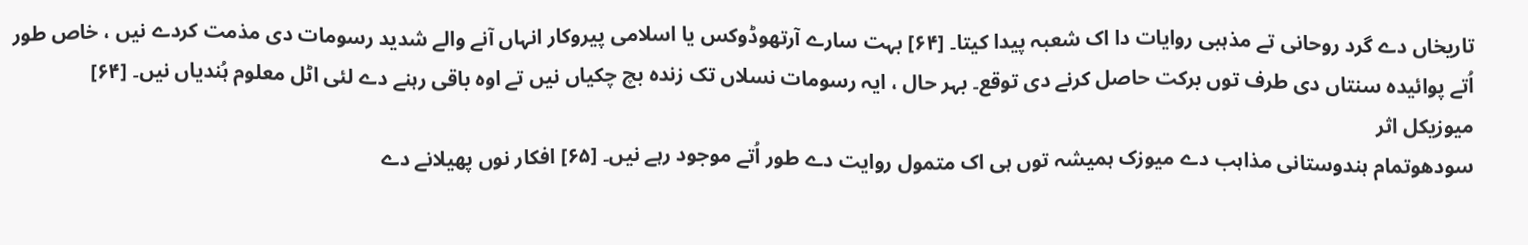تاریخاں دے گرد روحانی تے مذہبی روایات دا اک شعبہ پیدا کيتا۔ [۶۴] بہت سارے آرتھوڈوکس یا اسلامی پیروکار انہاں آنے والے شدید رسومات دی مذمت کردے نيں ، خاص طور اُتے پوائیدہ سنتاں دی طرف توں برکت حاصل کرنے دی توقع۔ بہر حال ، ایہ رسومات نسلاں تک زندہ بچ چکیاں نيں تے اوہ باقی رہنے دے لئی اٹل معلوم ہُندیاں نيں۔ [۶۴]
میوزیکل اثر
سودھوتمام ہندوستانی مذاہب دے میوزک ہمیشہ توں ہی اک متمول روایت دے طور اُتے موجود رہے نيں۔ [۶۵] افکار نوں پھیلانے دے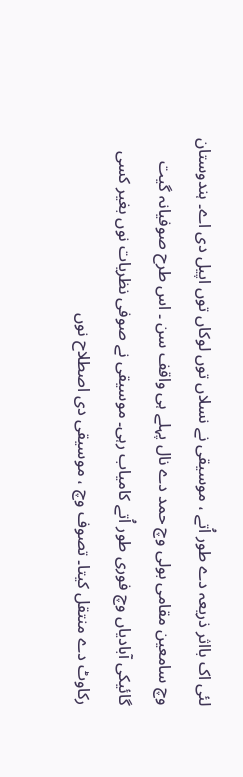لئی اک بااثر ذریعہ دے طور اُتے ، موسیقی نے نسلاں توں لوکاں توں اپیل دی اے۔ ہندوستان وچ سامعین مقامی بولی وچ حمد دے نال پہلے ہی واقف سن ۔ اس طرح صوفیانہ گیت گائیکی آبادیاں وچ فوری طور اُتے کامیاب رہی۔ موسیقی نے صوفی نظریات نوں بغیر کسی رکاوٹ دے منتقل کيتا۔ تصوف وچ ، موسیقی دی اصطلاح نوں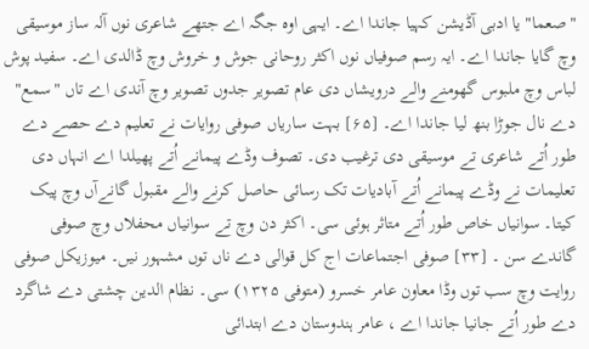"صعما" یا ادبی آڈیشن کہیا جاندا اے۔ ایہی اوہ جگہ اے جتھے شاعری نوں آلہ ساز موسیقی وچ گایا جاندا اے۔ ایہ رسم صوفیاں نوں اکثر روحانی جوش و خروش وچ ڈالدی اے۔ سفید پوش لباس وچ ملبوس گھومنے والے درویشاں دی عام تصویر جدوں تصویر وچ آندی اے تاں "سمع" دے نال جوڑا بنھ لیا جاندا اے۔ [۶۵] بہت ساریاں صوفی روایات نے تعلیم دے حصے دے طور اُتے شاعری تے موسیقی دی ترغیب دی۔ تصوف وڈے پیمانے اُتے پھیلدا اے انہاں دی تعلیمات نے وڈے پیمانے اُتے آبادیات تک رسائی حاصل کرنے والے مقبول گانےآں وچ پیک کيتا۔ سوانیاں خاص طور اُتے متاثر ہوئی سی۔ اکثر دن وچ تے سوانیاں محفلاں وچ صوفی گاندے سن ۔ [۳۳] صوفی اجتماعات اج کل قوالی دے ناں توں مشہور نيں۔ میوزیکل صوفی روایت وچ سب توں وڈا معاون عامر خسرو (متوفی ۱۳۲۵) سی۔ نظام الدین چشتی دے شاگرد دے طور اُتے جانیا جاندا اے ، عامر ہندوستان دے ابتدائی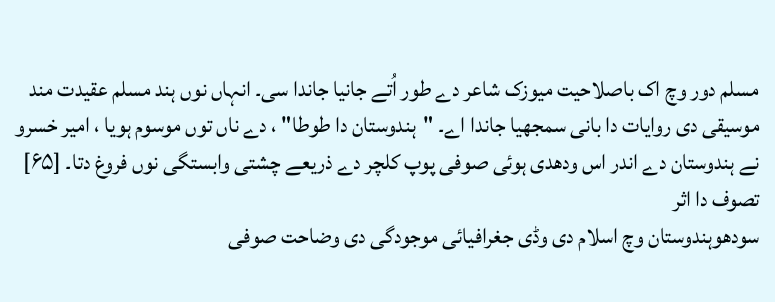مسلم دور وچ اک باصلاحیت میوزک شاعر دے طور اُتے جانیا جاندا سی۔ انہاں نوں ہند مسلم عقیدت مند موسیقی دی روایات دا بانی سمجھیا جاندا اے۔ "ہندوستان دا طوطا" ، دے ناں توں موسوم ہويا ، امیر خسرو نے ہندوستان دے اندر اس ودھدی ہوئی صوفی پوپ کلچر دے ذریعے چشتی وابستگی نوں فروغ دتا۔ [۶۵]
تصوف دا اثر
سودھوہندوستان وچ اسلام دی وڈی جغرافیائی موجودگی دی وضاحت صوفی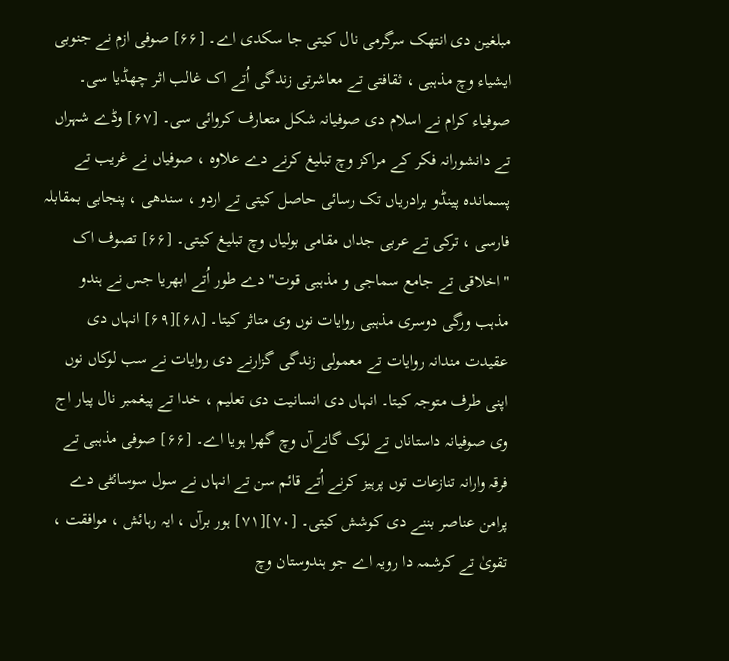مبلغین دی انتھک سرگرمی نال کيتی جا سکدی اے۔ [۶۶] صوفی ازم نے جنوبی ایشیاء وچ مذہبی ، ثقافتی تے معاشرتی زندگی اُتے اک غالب اثر چھڈیا سی۔ صوفیاء کرام نے اسلام دی صوفیانہ شکل متعارف کروائی سی۔ [۶۷] وڈے شہراں تے دانشورانہ فکر کے مراکز وچ تبلیغ کرنے دے علاوہ ، صوفیاں نے غریب تے پسماندہ پینڈو برادریاں تک رسائی حاصل کيتی تے اردو ، سندھی ، پنجابی بمقابلہ فارسی ، ترکی تے عربی جداں مقامی بولیاں وچ تبلیغ کيتی۔ [۶۶] تصوف اک "اخلاقی تے جامع سماجی و مذہبی قوت" دے طور اُتے ابھریا جس نے ہندو مذہب ورگی دوسری مذہبی روایات نوں وی متاثر کيتا۔ [۶۸][۶۹] انہاں دی عقیدت مندانہ روایات تے معمولی زندگی گزارنے دی روایات نے سب لوکاں نوں اپنی طرف متوجہ کيتا۔ انہاں دی انسانیت دی تعلیم ، خدا تے پیغمبر نال پیار اج وی صوفیانہ داستاناں تے لوک گانےآں وچ گھرا ہويا اے۔ [۶۶] صوفی مذہبی تے فرقہ وارانہ تنازعات توں پرہیز کرنے اُتے قائم سن تے انہاں نے سول سوسائٹی دے پرامن عناصر بننے دی کوشش کيتی۔ [۷۰][۷۱] ہور برآں ، ایہ رہائش ، موافقت ، تقویٰ تے کرشمہ دا رویہ اے جو ہندوستان وچ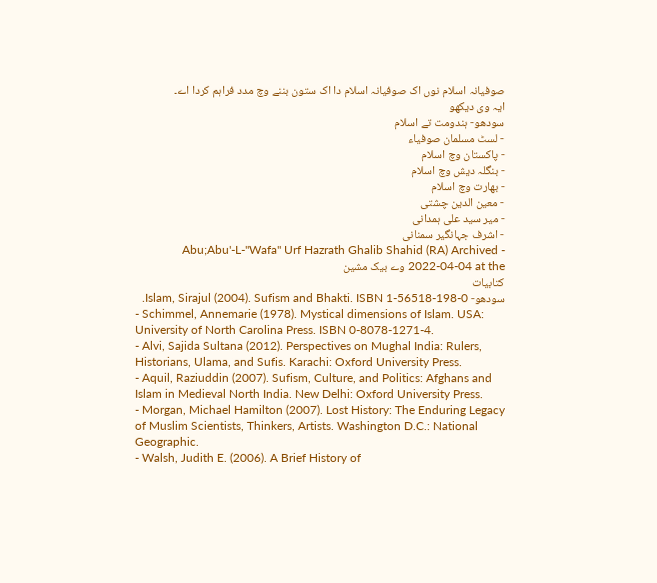صوفیانہ اسلام نوں اک صوفیانہ اسلام دا اک ستون بننے وچ مدد فراہم کردا اے۔
ایہ وی دیکھو
سودھو- ہندومت تے اسلام
- لسٹ مسلمان صوفیاء
- پاکستان وچ اسلام
- بنگلہ دیش وچ اسلام
- بھارت وچ اسلام
- معین الدین چشتی
- میر سید علی ہمدانی
- اشرف جہانگیر سمنانی
- Abu;Abu'-L-"Wafa" Urf Hazrath Ghalib Shahid (RA) Archived 2022-04-04 at the وے بیک مشین
کتابیات
سودھو- Islam, Sirajul (2004). Sufism and Bhakti. ISBN 1-56518-198-0.
- Schimmel, Annemarie (1978). Mystical dimensions of Islam. USA: University of North Carolina Press. ISBN 0-8078-1271-4.
- Alvi, Sajida Sultana (2012). Perspectives on Mughal India: Rulers, Historians, Ulama, and Sufis. Karachi: Oxford University Press.
- Aquil, Raziuddin (2007). Sufism, Culture, and Politics: Afghans and Islam in Medieval North India. New Delhi: Oxford University Press.
- Morgan, Michael Hamilton (2007). Lost History: The Enduring Legacy of Muslim Scientists, Thinkers, Artists. Washington D.C.: National Geographic.
- Walsh, Judith E. (2006). A Brief History of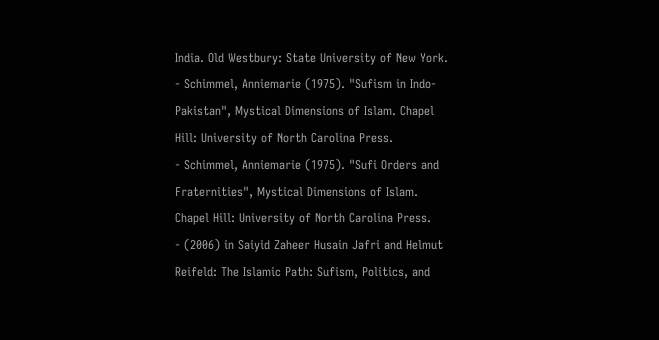India. Old Westbury: State University of New York.
- Schimmel, Anniemarie (1975). "Sufism in Indo-Pakistan", Mystical Dimensions of Islam. Chapel Hill: University of North Carolina Press.
- Schimmel, Anniemarie (1975). "Sufi Orders and Fraternities", Mystical Dimensions of Islam. Chapel Hill: University of North Carolina Press.
- (2006) in Saiyid Zaheer Husain Jafri and Helmut Reifeld: The Islamic Path: Sufism, Politics, and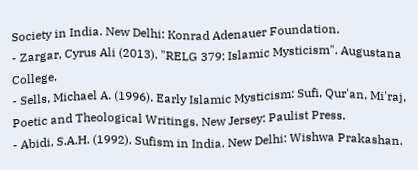Society in India. New Delhi: Konrad Adenauer Foundation.
- Zargar, Cyrus Ali (2013). "RELG 379: Islamic Mysticism". Augustana College.
- Sells, Michael A. (1996). Early Islamic Mysticism: Sufi, Qur'an, Mi'raj, Poetic and Theological Writings. New Jersey: Paulist Press.
- Abidi, S.A.H. (1992). Sufism in India. New Delhi: Wishwa Prakashan.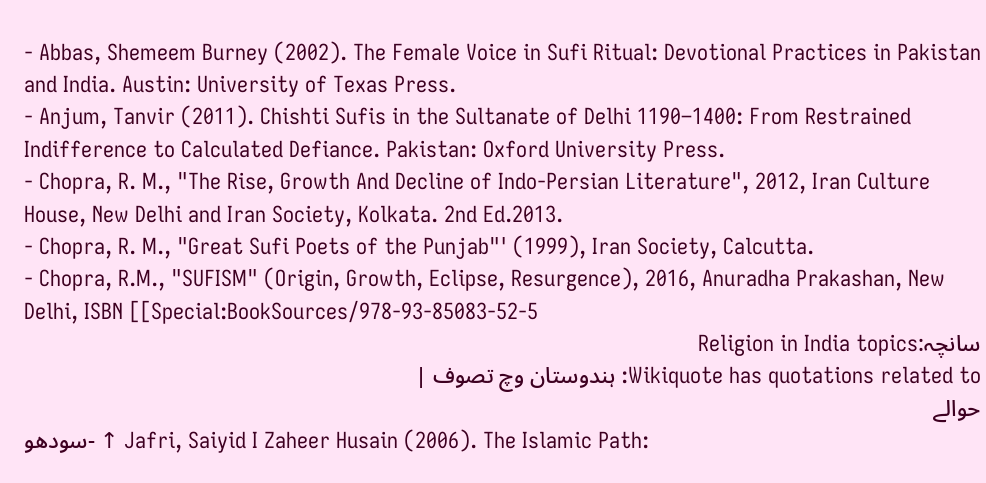- Abbas, Shemeem Burney (2002). The Female Voice in Sufi Ritual: Devotional Practices in Pakistan and India. Austin: University of Texas Press.
- Anjum, Tanvir (2011). Chishti Sufis in the Sultanate of Delhi 1190–1400: From Restrained Indifference to Calculated Defiance. Pakistan: Oxford University Press.
- Chopra, R. M., "The Rise, Growth And Decline of Indo-Persian Literature", 2012, Iran Culture House, New Delhi and Iran Society, Kolkata. 2nd Ed.2013.
- Chopra, R. M., "Great Sufi Poets of the Punjab"' (1999), Iran Society, Calcutta.
- Chopra, R.M., "SUFISM" (Origin, Growth, Eclipse, Resurgence), 2016, Anuradha Prakashan, New Delhi, ISBN [[Special:BookSources/978-93-85083-52-5
سانچہ:Religion in India topics
Wikiquote has quotations related to: ہندوستان وچ تصوف |
حوالے
سودھو- ↑ Jafri, Saiyid I Zaheer Husain (2006). The Islamic Path: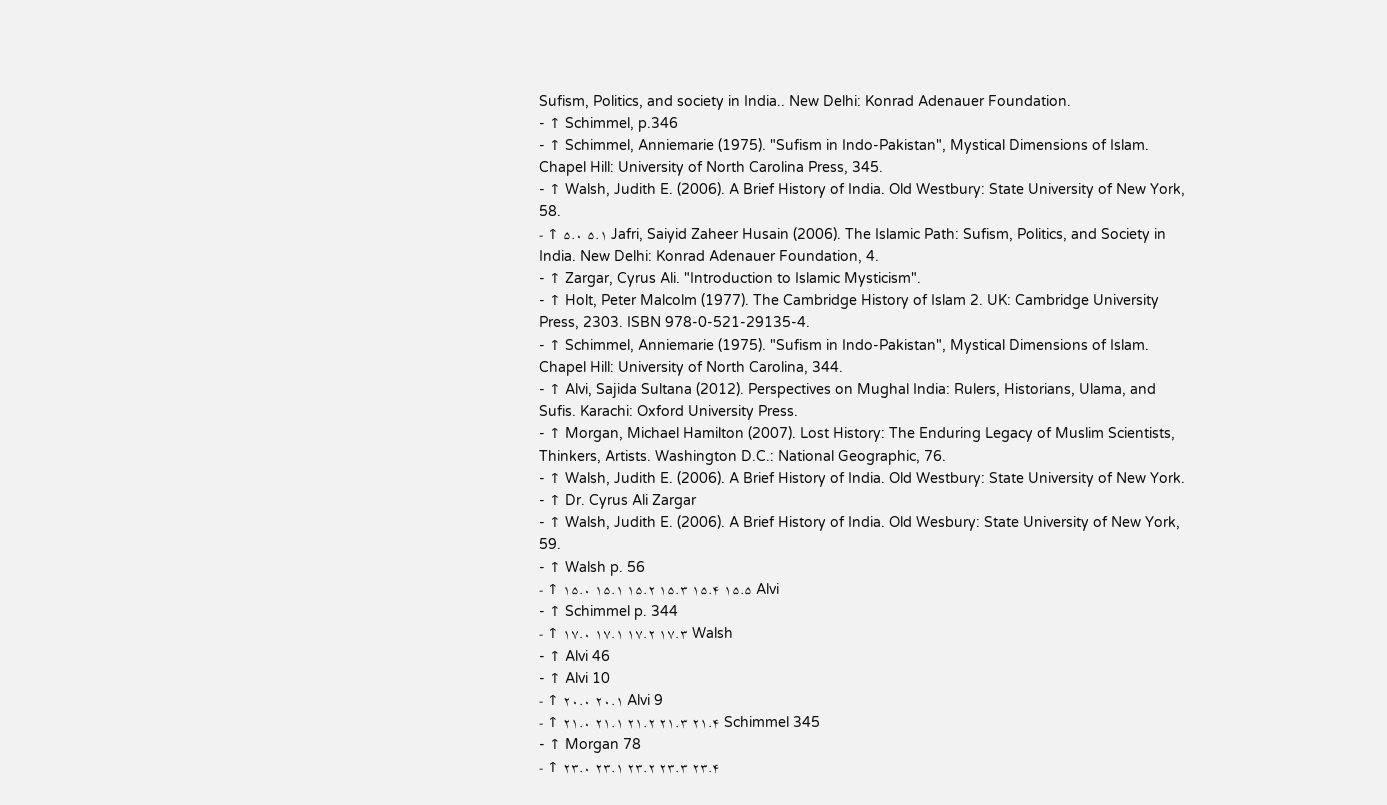Sufism, Politics, and society in India.. New Delhi: Konrad Adenauer Foundation.
- ↑ Schimmel, p.346
- ↑ Schimmel, Anniemarie (1975). "Sufism in Indo-Pakistan", Mystical Dimensions of Islam. Chapel Hill: University of North Carolina Press, 345.
- ↑ Walsh, Judith E. (2006). A Brief History of India. Old Westbury: State University of New York, 58.
- ↑ ۵.۰ ۵.۱ Jafri, Saiyid Zaheer Husain (2006). The Islamic Path: Sufism, Politics, and Society in India. New Delhi: Konrad Adenauer Foundation, 4.
- ↑ Zargar, Cyrus Ali. "Introduction to Islamic Mysticism".
- ↑ Holt, Peter Malcolm (1977). The Cambridge History of Islam 2. UK: Cambridge University Press, 2303. ISBN 978-0-521-29135-4.
- ↑ Schimmel, Anniemarie (1975). "Sufism in Indo-Pakistan", Mystical Dimensions of Islam. Chapel Hill: University of North Carolina, 344.
- ↑ Alvi, Sajida Sultana (2012). Perspectives on Mughal India: Rulers, Historians, Ulama, and Sufis. Karachi: Oxford University Press.
- ↑ Morgan, Michael Hamilton (2007). Lost History: The Enduring Legacy of Muslim Scientists, Thinkers, Artists. Washington D.C.: National Geographic, 76.
- ↑ Walsh, Judith E. (2006). A Brief History of India. Old Westbury: State University of New York.
- ↑ Dr. Cyrus Ali Zargar
- ↑ Walsh, Judith E. (2006). A Brief History of India. Old Wesbury: State University of New York, 59.
- ↑ Walsh p. 56
- ↑ ۱۵.۰ ۱۵.۱ ۱۵.۲ ۱۵.۳ ۱۵.۴ ۱۵.۵ Alvi
- ↑ Schimmel p. 344
- ↑ ۱۷.۰ ۱۷.۱ ۱۷.۲ ۱۷.۳ Walsh
- ↑ Alvi 46
- ↑ Alvi 10
- ↑ ۲۰.۰ ۲۰.۱ Alvi 9
- ↑ ۲۱.۰ ۲۱.۱ ۲۱.۲ ۲۱.۳ ۲۱.۴ Schimmel 345
- ↑ Morgan 78
- ↑ ۲۳.۰ ۲۳.۱ ۲۳.۲ ۲۳.۳ ۲۳.۴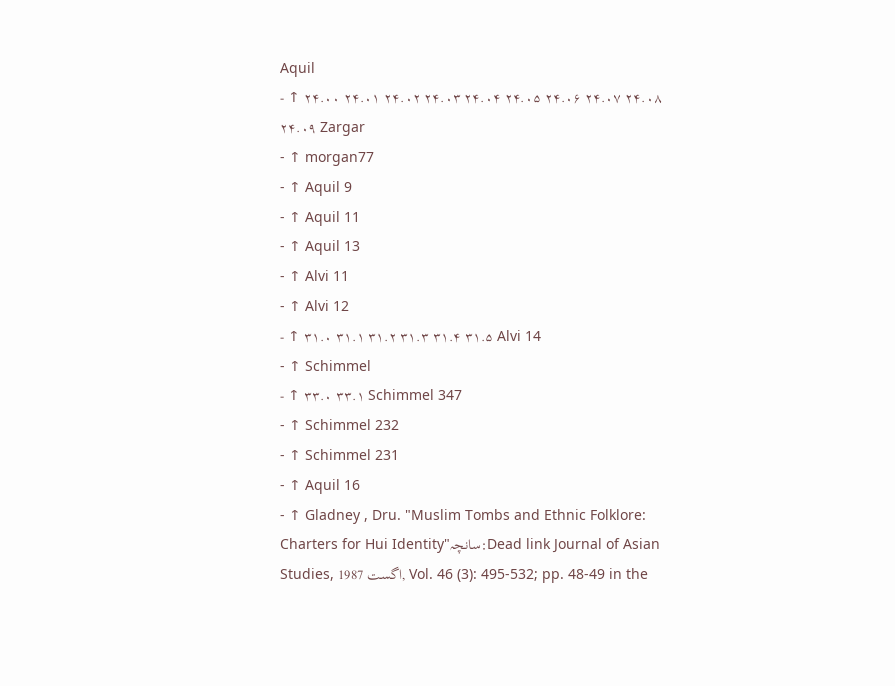Aquil
- ↑ ۲۴.۰۰ ۲۴.۰۱ ۲۴.۰۲ ۲۴.۰۳ ۲۴.۰۴ ۲۴.۰۵ ۲۴.۰۶ ۲۴.۰۷ ۲۴.۰۸ ۲۴.۰۹ Zargar
- ↑ morgan77
- ↑ Aquil 9
- ↑ Aquil 11
- ↑ Aquil 13
- ↑ Alvi 11
- ↑ Alvi 12
- ↑ ۳۱.۰ ۳۱.۱ ۳۱.۲ ۳۱.۳ ۳۱.۴ ۳۱.۵ Alvi 14
- ↑ Schimmel
- ↑ ۳۳.۰ ۳۳.۱ Schimmel 347
- ↑ Schimmel 232
- ↑ Schimmel 231
- ↑ Aquil 16
- ↑ Gladney , Dru. "Muslim Tombs and Ethnic Folklore: Charters for Hui Identity"سانچہ:Dead link Journal of Asian Studies, اگست 1987, Vol. 46 (3): 495-532; pp. 48-49 in the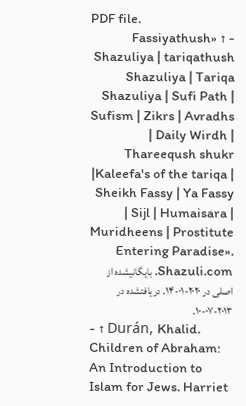PDF file.
- ↑ «Fassiyathush Shazuliya | tariqathush Shazuliya | Tariqa Shazuliya | Sufi Path | Sufism | Zikrs | Avradhs | Daily Wirdh | Thareeqush shukr |Kaleefa's of the tariqa | Sheikh Fassy | Ya Fassy | Sijl | Humaisara | Muridheens | Prostitute Entering Paradise». Shazuli.com. بایگانیشده از اصلی در ۲۰۲۰-۰۱-۱۴. دریافتشده در ۲۰۱۳-۰۷-۱۰.
- ↑ Durán, Khalid. Children of Abraham: An Introduction to Islam for Jews. Harriet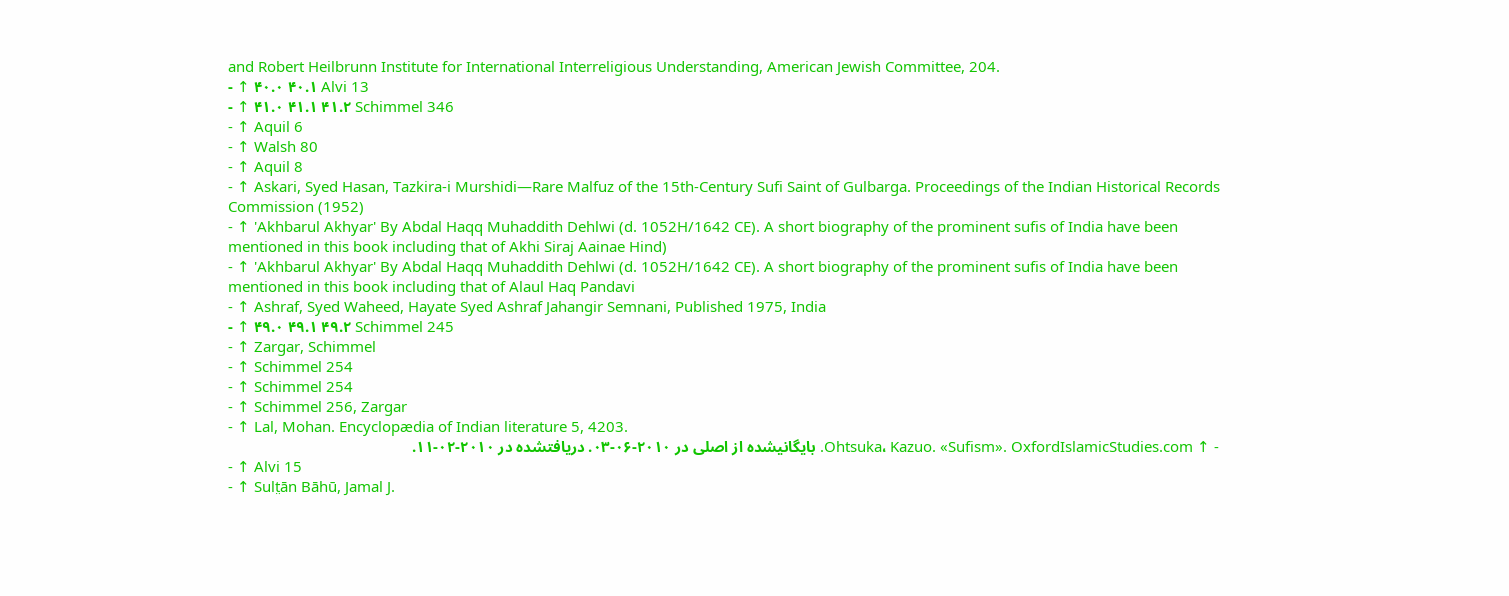and Robert Heilbrunn Institute for International Interreligious Understanding, American Jewish Committee, 204.
- ↑ ۴۰.۰ ۴۰.۱ Alvi 13
- ↑ ۴۱.۰ ۴۱.۱ ۴۱.۲ Schimmel 346
- ↑ Aquil 6
- ↑ Walsh 80
- ↑ Aquil 8
- ↑ Askari, Syed Hasan, Tazkira-i Murshidi—Rare Malfuz of the 15th-Century Sufi Saint of Gulbarga. Proceedings of the Indian Historical Records Commission (1952)
- ↑ 'Akhbarul Akhyar' By Abdal Haqq Muhaddith Dehlwi (d. 1052H/1642 CE). A short biography of the prominent sufis of India have been mentioned in this book including that of Akhi Siraj Aainae Hind)
- ↑ 'Akhbarul Akhyar' By Abdal Haqq Muhaddith Dehlwi (d. 1052H/1642 CE). A short biography of the prominent sufis of India have been mentioned in this book including that of Alaul Haq Pandavi
- ↑ Ashraf, Syed Waheed, Hayate Syed Ashraf Jahangir Semnani, Published 1975, India
- ↑ ۴۹.۰ ۴۹.۱ ۴۹.۲ Schimmel 245
- ↑ Zargar, Schimmel
- ↑ Schimmel 254
- ↑ Schimmel 254
- ↑ Schimmel 256, Zargar
- ↑ Lal, Mohan. Encyclopædia of Indian literature 5, 4203.
- ↑ Ohtsuka، Kazuo. «Sufism». OxfordIslamicStudies.com. بایگانیشده از اصلی در ۲۰۱۰-۰۶-۰۳. دریافتشده در ۲۰۱۰-۰۲-۱۱.
- ↑ Alvi 15
- ↑ Sult̤ān Bāhū, Jamal J.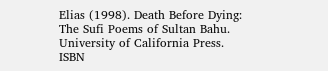Elias (1998). Death Before Dying: The Sufi Poems of Sultan Bahu. University of California Press. ISBN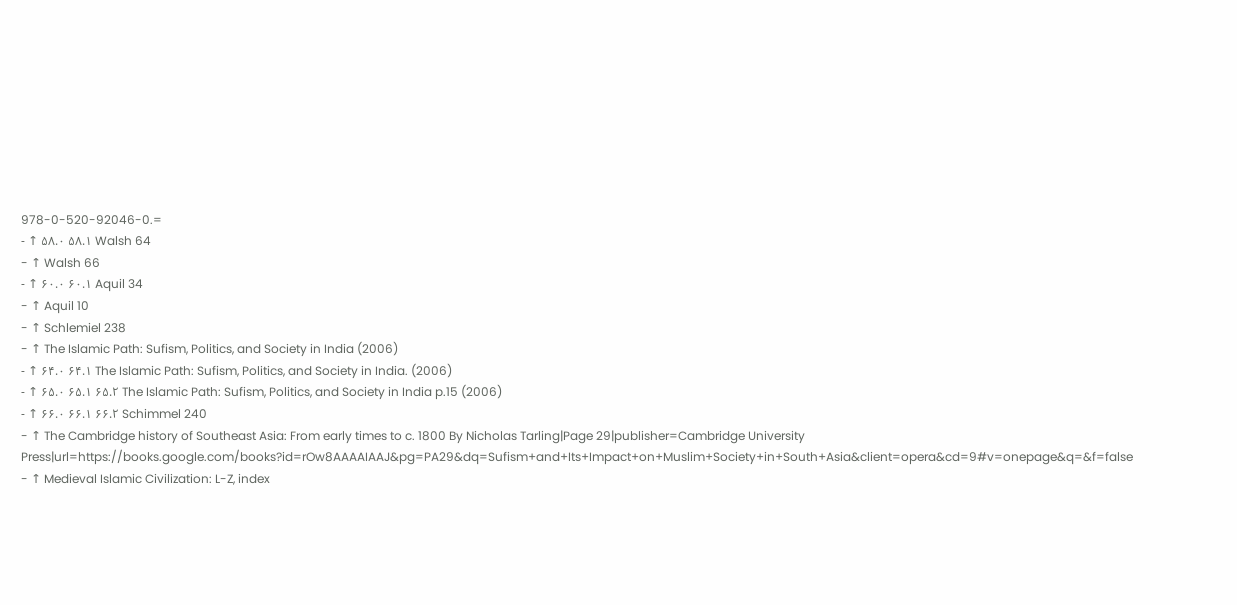978-0-520-92046-0.=
- ↑ ۵۸.۰ ۵۸.۱ Walsh 64
- ↑ Walsh 66
- ↑ ۶۰.۰ ۶۰.۱ Aquil 34
- ↑ Aquil 10
- ↑ Schlemiel 238
- ↑ The Islamic Path: Sufism, Politics, and Society in India (2006)
- ↑ ۶۴.۰ ۶۴.۱ The Islamic Path: Sufism, Politics, and Society in India. (2006)
- ↑ ۶۵.۰ ۶۵.۱ ۶۵.۲ The Islamic Path: Sufism, Politics, and Society in India p.15 (2006)
- ↑ ۶۶.۰ ۶۶.۱ ۶۶.۲ Schimmel 240
- ↑ The Cambridge history of Southeast Asia: From early times to c. 1800 By Nicholas Tarling|Page 29|publisher=Cambridge University Press|url=https://books.google.com/books?id=rOw8AAAAIAAJ&pg=PA29&dq=Sufism+and+Its+Impact+on+Muslim+Society+in+South+Asia&client=opera&cd=9#v=onepage&q=&f=false
- ↑ Medieval Islamic Civilization: L-Z, index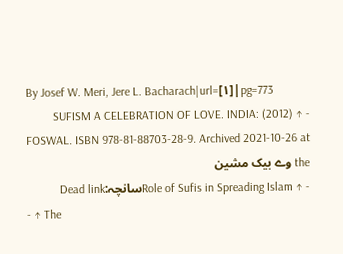By Josef W. Meri, Jere L. Bacharach|url=[۱]|pg=773
- ↑ (2012) SUFISM A CELEBRATION OF LOVE. INDIA: FOSWAL. ISBN 978-81-88703-28-9. Archived 2021-10-26 at the وے بیک مشین
- ↑ Role of Sufis in Spreading Islamسانچہ:Dead link
- ↑ The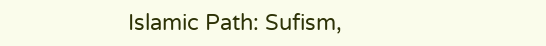Islamic Path: Sufism,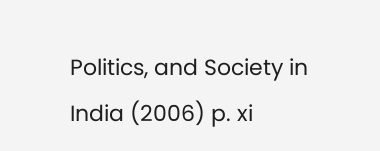Politics, and Society in India (2006) p. xi